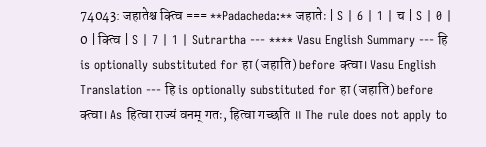74043: जहातेश्च क्त्वि === **Padacheda:** जहातेः | S | 6 | 1 | च | S | 0 | 0 | क्त्वि | S | 7 | 1 | Sutrartha --- **** Vasu English Summary --- हि is optionally substituted for हा (जहाति) before क्त्वा। Vasu English Translation --- हि is optionally substituted for हा (जहाति) before क्त्वा। As हित्वा राज्यं वनम् गतः, हित्वा गच्छति ॥ The rule does not apply to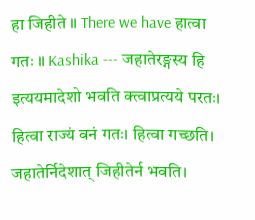हा जिहीते ॥ There we have हात्वा गतः ॥ Kashika --- जहातेरङ्गस्य हि इत्ययमादेशो भवति क्त्वाप्रत्यये परतः। हित्वा राज्यं वनं गतः। हित्वा गच्छति। जहातेर्निदेशात् जिहीतेर्न भवति।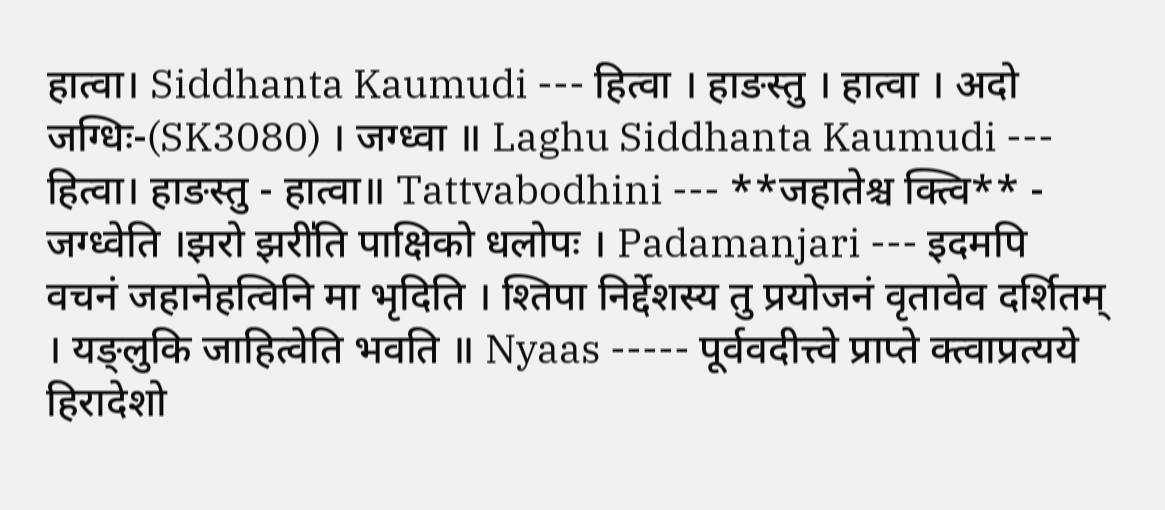हात्वा। Siddhanta Kaumudi --- हित्वा । हाङस्तु । हात्वा । अदो जग्धिः-(SK3080) । जग्ध्वा ॥ Laghu Siddhanta Kaumudi --- हित्वा। हाङस्तु - हात्वा॥ Tattvabodhini --- **जहातेश्च क्त्वि** - जग्ध्वेति ।झरो झरी॑ति पाक्षिको धलोपः । Padamanjari --- इदमपि वचनं जहानेहत्विनि मा भृदिति । श्तिपा निर्द्देशस्य तु प्रयोजनं वृतावेव दर्शितम् । यङ्लुकि जाहित्वेति भवति ॥ Nyaas ----- पूर्ववदीत्त्वे प्राप्ते क्त्वाप्रत्यये हिरादेशो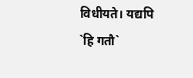विधीयते। यद्यपि `हि गतौ`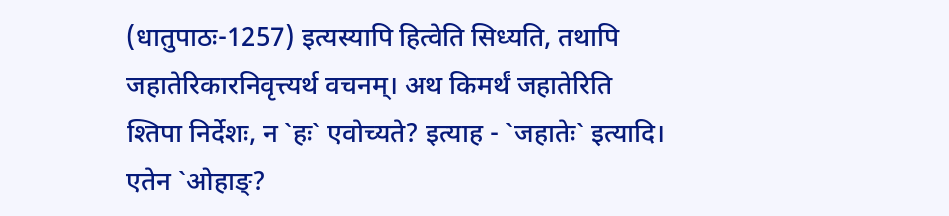(धातुपाठः-1257) इत्यस्यापि हित्वेति सिध्यति, तथापि जहातेरिकारनिवृत्त्यर्थ वचनम्। अथ किमर्थं जहातेरिति श्तिपा निर्देशः, न `हः` एवोच्यते? इत्याह - `जहातेः` इत्यादि। एतेन `ओहाङ्?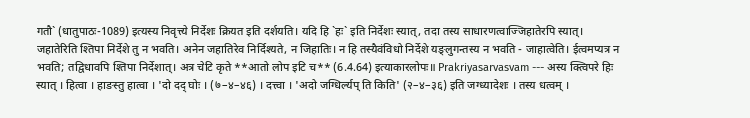गतौ` (धातुपाठः-1089) इत्यस्य निवृत्त्ये निर्देशः क्रियत इति दर्शयति। यदि हि `हः` इति निर्देशः स्यात्, तदा तस्य साधारणत्वाज्जिहातेरपि स्यात्। जहातेरिति श्तिपा निर्देशे तु न भवति। अनेन जहातिरेव निर्दिश्यते, न जिहातिः। न हि तस्यैवंविधो निर्देशे यङ्लुगन्तस्य न भवति - जाहात्वेति। ईत्वमप्यत्र न भवति; तद्विधावपि श्तिपा निर्देशात्। अत्र चेटि कृते **आतो लोप इटि च** (6.4.64) इत्याकारलोपः॥ Prakriyasarvasvam --- अस्य क्त्विपरे हिः स्यात् । हित्वा । हाङस्तु हात्वा । 'दो दद् घोः । (७–४–४६) । दत्त्वा । 'अदो जग्धिर्ल्यप् ति किति' (२–४–३६) इति जग्ध्यादेशः । तस्य धत्वम् ।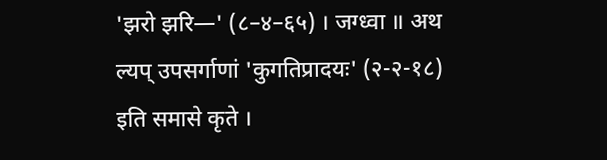'झरो झरि—' (८–४–६५) । जग्ध्वा ॥ अथ ल्यप् उपसर्गाणां 'कुगतिप्रादयः' (२-२-१८) इति समासे कृते ।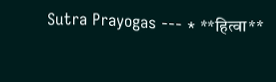Sutra Prayogas --- * **हित्वा**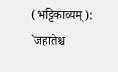(भट्टिकाव्यम्): `जहातेश्च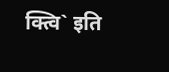क्त्वि` इति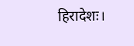हिरादेशः।